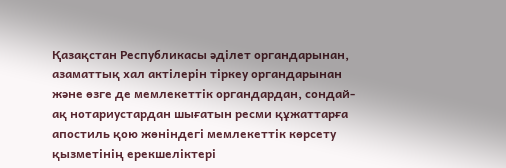Қазақстан Республикасы әділет органдарынан, азаматтық хал актілерін тіркеу органдарынан және өзге де мемлекеттік органдардан, сондай-ақ нотариустардан шығатын ресми құжаттарға апостиль қою жөніндегі мемлекеттік көрсету қызметінің ерекшеліктері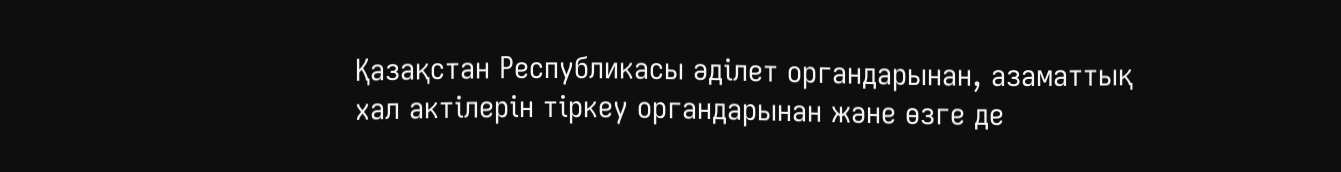Қазақстан Республикасы әділет органдарынан, азаматтық хал актілерін тіркеу органдарынан және өзге де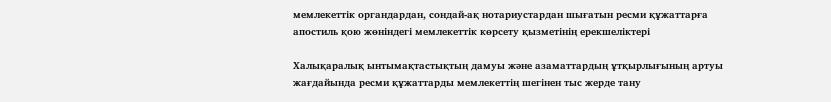мемлекеттік органдардан, сондай-ақ нотариустардан шығатын ресми құжаттарға апостиль қою жөніндегі мемлекеттік көрсету қызметінің ерекшеліктері

Халықаралық ынтымақтастықтың дамуы және азаматтардың ұтқырлығының артуы жағдайында ресми құжаттарды мемлекеттің шегінен тыс жерде тану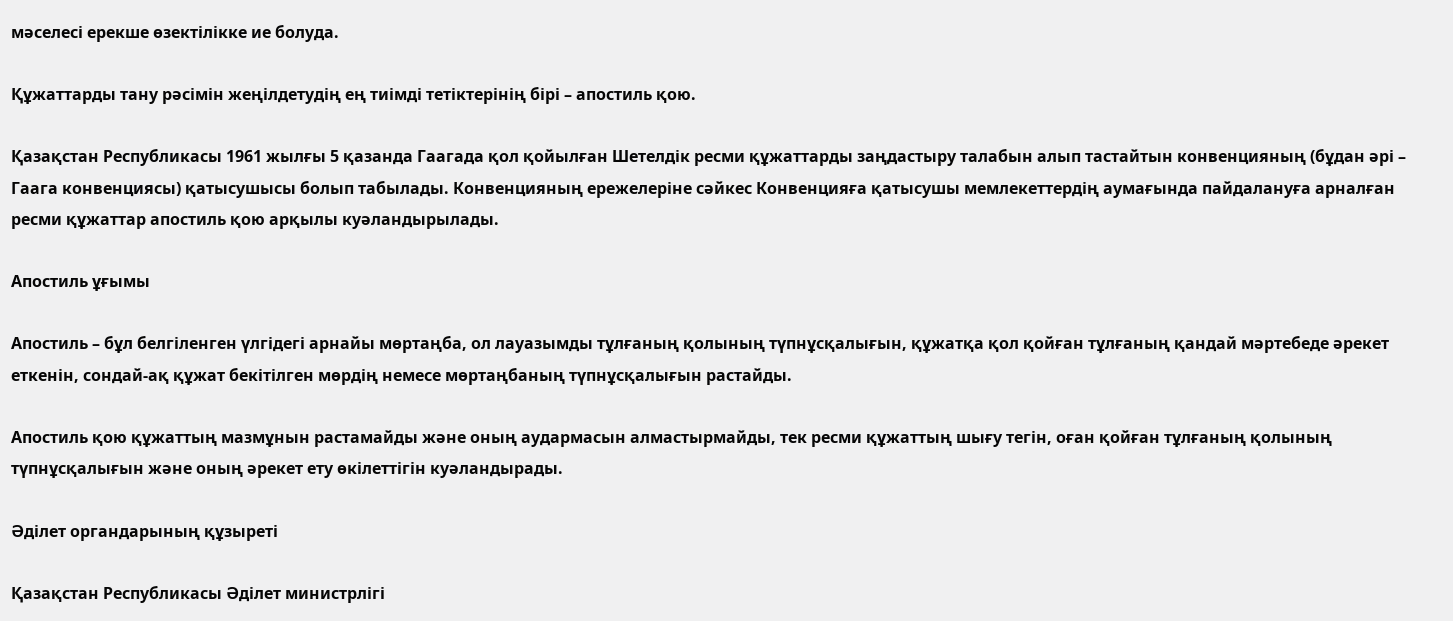мәселесі ерекше өзектілікке ие болуда.

Құжаттарды тану рәсімін жеңілдетудің ең тиімді тетіктерінің бірі – апостиль қою.

Қазақстан Республикасы 1961 жылғы 5 қазанда Гаагада қол қойылған Шетелдік ресми құжаттарды заңдастыру талабын алып тастайтын конвенцияның (бұдан әрі – Гаага конвенциясы) қатысушысы болып табылады. Конвенцияның ережелеріне сәйкес Конвенцияға қатысушы мемлекеттердің аумағында пайдалануға арналған ресми құжаттар апостиль қою арқылы куәландырылады.

Апостиль ұғымы

Апостиль – бұл белгіленген үлгідегі арнайы мөртаңба, ол лауазымды тұлғаның қолының түпнұсқалығын, құжатқа қол қойған тұлғаның қандай мәртебеде әрекет еткенін, сондай-ақ құжат бекітілген мөрдің немесе мөртаңбаның түпнұсқалығын растайды.

Апостиль қою құжаттың мазмұнын растамайды және оның аудармасын алмастырмайды, тек ресми құжаттың шығу тегін, оған қойған тұлғаның қолының түпнұсқалығын және оның әрекет ету өкілеттігін куәландырады.

Әділет органдарының құзыреті

Қазақстан Республикасы Әділет министрлігі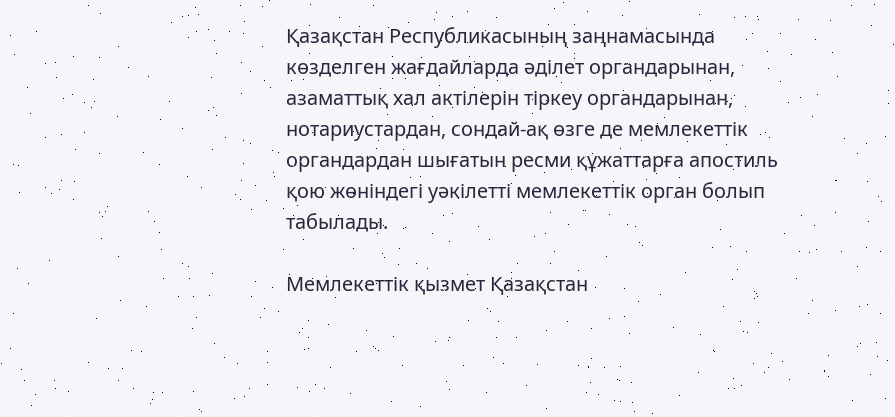Қазақстан Республикасының заңнамасында көзделген жағдайларда әділет органдарынан, азаматтық хал актілерін тіркеу органдарынан, нотариустардан, сондай-ақ өзге де мемлекеттік органдардан шығатын ресми құжаттарға апостиль қою жөніндегі уәкілетті мемлекеттік орган болып табылады.

Мемлекеттік қызмет Қазақстан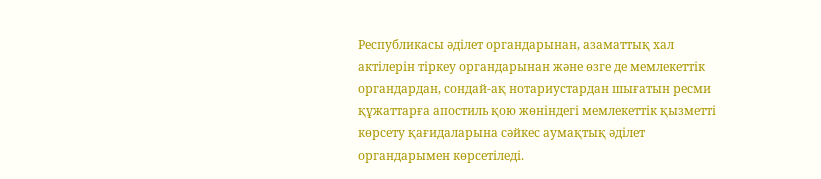Республикасы әділет органдарынан, азаматтық хал актілерін тіркеу органдарынан және өзге де мемлекеттік органдардан, сондай-ақ нотариустардан шығатын ресми құжаттарға апостиль қою жөніндегі мемлекеттік қызметті көрсету қағидаларына сәйкес аумақтық әділет органдарымен көрсетіледі.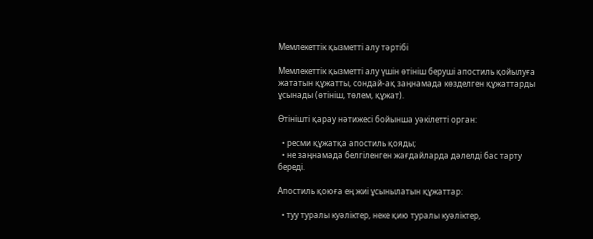Мемлекеттік қызметті алу тәртібі

Мемлекеттік қызметті алу үшін өтініш беруші апостиль қойылуға жататын құжатты, сондай-ақ заңнамада көзделген құжаттарды ұсынады (өтініш, төлем, құжат).

Өтінішті қарау нәтижесі бойынша уәкілетті орган:

  • ресми құжатқа апостиль қояды;
  • не заңнамада белгіленген жағдайларда дәлелді бас тарту береді.

Апостиль қоюға ең жиі ұсынылатын құжаттар:

  • туу туралы куәліктер, неке қию туралы куәліктер,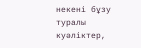некені бұзу туралы куәліктер,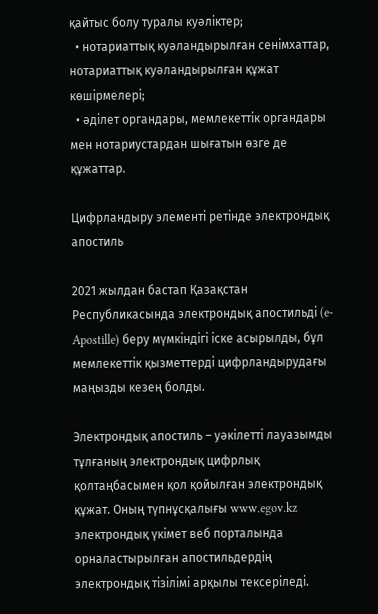қайтыс болу туралы куәліктер;
  • нотариаттық куәландырылған сенімхаттар, нотариаттық куәландырылған құжат көшірмелері;
  • әділет органдары, мемлекеттік органдары мен нотариустардан шығатын өзге де құжаттар.

Цифрландыру элементі ретінде электрондық апостиль

2021 жылдан бастап Қазақстан Республикасында электрондық апостильді (e-Apostille) беру мүмкіндігі іске асырылды, бұл мемлекеттік қызметтерді цифрландырудағы маңызды кезең болды.

Электрондық апостиль – уәкілетті лауазымды тұлғаның электрондық цифрлық қолтаңбасымен қол қойылған электрондық құжат. Оның түпнұсқалығы www.egov.kz электрондық үкімет веб порталында орналастырылған апостильдердің электрондық тізілімі арқылы тексеріледі.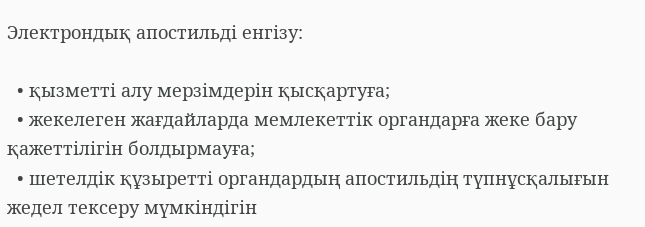Электрондық апостильді енгізу:

  • қызметті алу мерзімдерін қысқартуға;
  • жекелеген жағдайларда мемлекеттік органдарға жеке бару қажеттілігін болдырмауға;
  • шетелдік құзыретті органдардың апостильдің түпнұсқалығын жедел тексеру мүмкіндігін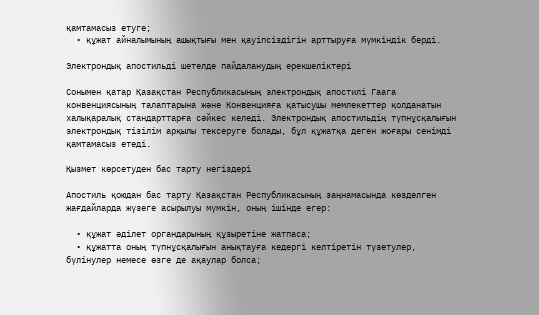қамтамасыз етуге;
  • құжат айналымының ашықтығы мен қауіпсіздігін арттыруға мүмкіндік берді.

Электрондық апостильді шетелде пайдаланудың ерекшеліктері

Сонымен қатар Қазақстан Республикасының электрондық апостилі Гаага конвенциясының талаптарына және Конвенцияға қатысушы мемлекеттер қолданатын халықаралық стандарттарға сәйкес келеді. Электрондық апостильдің түпнұсқалығын электрондық тізілім арқылы тексеруге болады, бұл құжатқа деген жоғары сенімді қамтамасыз етеді.

Қызмет көрсетуден бас тарту негіздері

Апостиль қоюдан бас тарту Қазақстан Республикасының заңнамасында көзделген жағдайларда жүзеге асырылуы мүмкін, оның ішінде егер:

  • құжат әділет органдарының құзыретіне жатпаса;
  • құжатта оның түпнұсқалығын анықтауға кедергі келтіретін түзетулер, бүлінулер немесе өзге де ақаулар болса;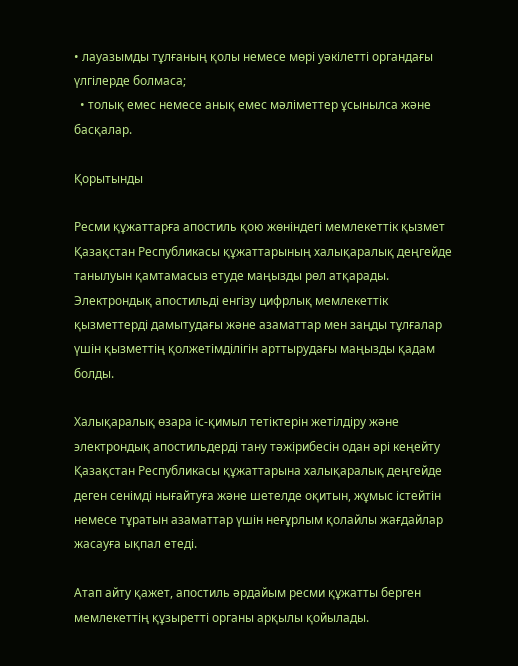• лауазымды тұлғаның қолы немесе мөрі уәкілетті органдағы үлгілерде болмаса;
  • толық емес немесе анық емес мәліметтер ұсынылса және басқалар.

Қорытынды

Ресми құжаттарға апостиль қою жөніндегі мемлекеттік қызмет Қазақстан Республикасы құжаттарының халықаралық деңгейде танылуын қамтамасыз етуде маңызды рөл атқарады. Электрондық апостильді енгізу цифрлық мемлекеттік қызметтерді дамытудағы және азаматтар мен заңды тұлғалар үшін қызметтің қолжетімділігін арттырудағы маңызды қадам болды.

Халықаралық өзара іс-қимыл тетіктерін жетілдіру және электрондық апостильдерді тану тәжірибесін одан әрі кеңейту Қазақстан Республикасы құжаттарына халықаралық деңгейде деген сенімді нығайтуға және шетелде оқитын, жұмыс істейтін немесе тұратын азаматтар үшін неғұрлым қолайлы жағдайлар жасауға ықпал етеді.

Атап айту қажет, апостиль әрдайым ресми құжатты берген мемлекеттің құзыретті органы арқылы қойылады.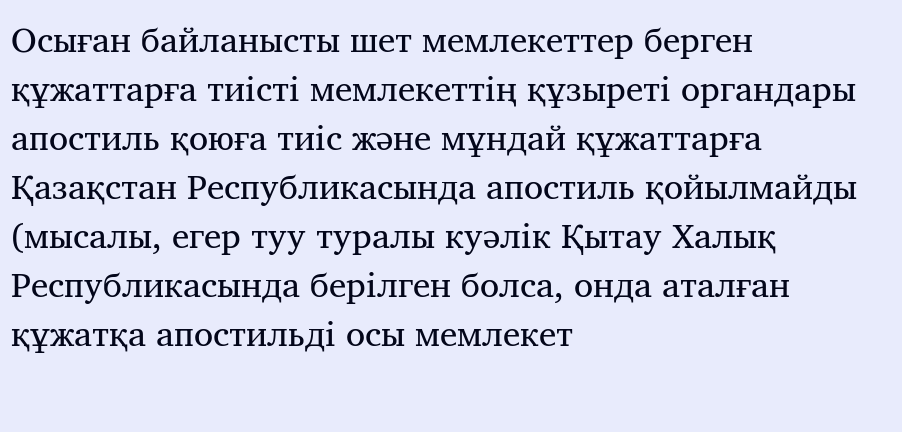Осыған байланысты шет мемлекеттер берген құжаттарға тиісті мемлекеттің құзыреті органдары апостиль қоюға тиіс және мұндай құжаттарға Қазақстан Республикасында апостиль қойылмайды (мысалы, егер туу туралы куәлік Қытау Халық Республикасында берілген болса, онда аталған құжатқа апостильді осы мемлекет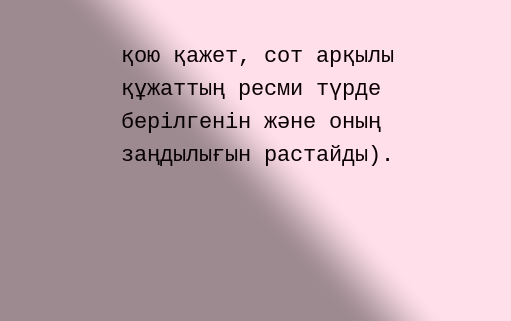қою қажет, сот арқылы құжаттың ресми түрде берілгенін және оның заңдылығын растайды).